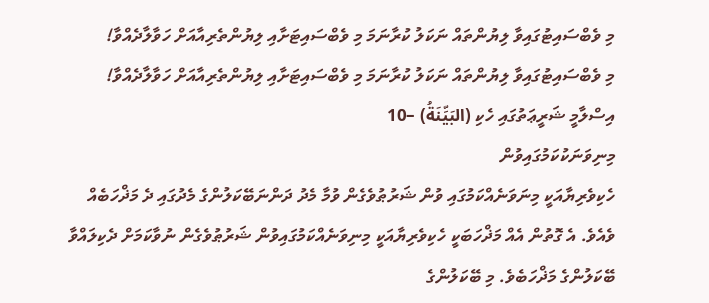މި ވެބްސައިޓުގައިވާ ލިޔުންތައް ނަކަލު ކުރާނަމަ މި ވެބްސައިޓަށާއި ލިޔުންތެރިއާއަށް ހަވާލާދެއްވާ!
މި ވެބްސައިޓުގައިވާ ލިޔުންތައް ނަކަލު ކުރާނަމަ މި ވެބްސައިޓަށާއި ލިޔުންތެރިއާއަށް ހަވާލާދެއްވާ!
އިސްލާމީ ޝަރީޢަތުގައި ހެކި (البَيِّنَةُ) –10
މިނިވަނަކުކަމުގައިވުން
ހެކިވެރިޔާއަކީ މިނަވަނެއްކަމުގައި ވުން ޝަރުޠުވެގެން ވުމާ މެދު ދަންނަބޭކަލުންގެ މެދުގައި ދެ މަޛްހަބެއް ވެއެވެ. އެ ގޮތުން އެއް މަޛްހަބަކީ ހެކިވެރިޔާއަކީ މިނިވަނެއްކަމުގައިވުން ޝަރުޠުވެގެން ނުވާކަމަށް ދެކިލައްވާ ބޭކަލުންގެ މަޛްހަބެވެ. މި ބޭކަލުންގެ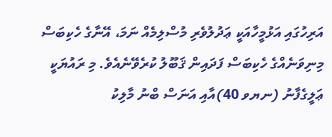އަރިހުގައި އަޅުމީހާއަކީ ޢަދުލުވެރި މުސްލިމެއް ނަމަ، އޭނާގެ ހެކިބަސް މިނިވަނެއްގެ ހެކިބަސް ފަދައިން ޤަބޫލު ކުރެވޭނެއެވެ. މި ރައުޔަކީ ޢަލީގެފާނު (ނޔވ 40)އާއި އަނަސް ބްނު މާލިކު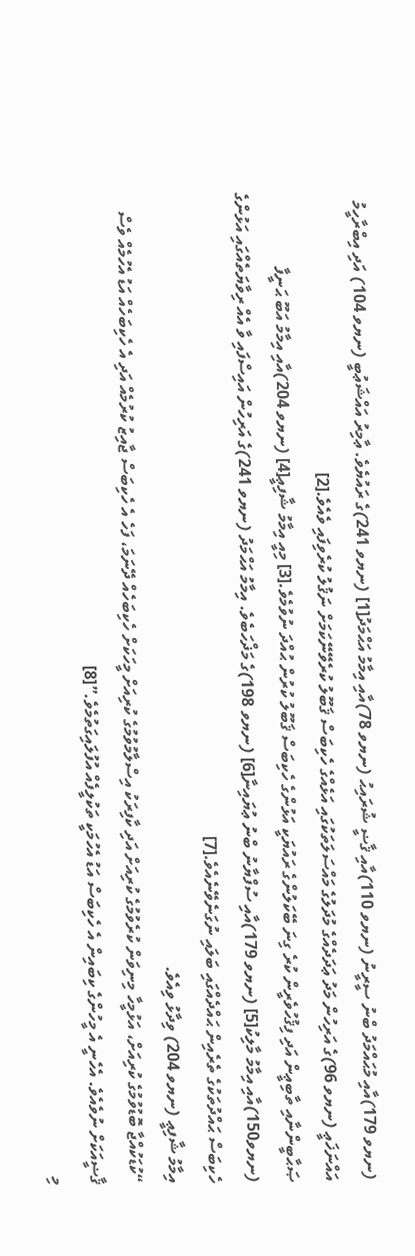(ނޔވ 179)އާއި މުޙައްމަދު ބްނު ސީރީނު (ނޔވ 110)އާއި ޤާޟީ ޝުރައިޙު (ނޔވ 78)އާއި އިމާމު އަޙްމަދު[1] (ނޔވ 241)ގެ ރައުޔެވެ. ޢާމިރު އައްޝަޢުބީ (ނޔވ 104) އަދި އިބްރާހީމު އައްނަޚަޢީ (ނޔވ 96)ގެ އަރިހުން މަދު ޢަދަދެއްގެ މުދަލުގެ މައްސަލަތަކުގައި އަޅެއްގެ ހެކިބަސް ޤަބޫލު ކުރެވޭނޭކަމަށް ނަޤުލު ކުރެވިފައި ވެއެވެ.[2]
ޞަޙާބީންނާއި ތާބިޢީން އަދި ފިޤުހުވެރީން ކުރެ ގިނަ ބޭކަލުންގެ ރައުޔަކީ އަޅުންގެ ހެކިބަސް ޤަބޫލު ކުރުން ޙުއްދަ ނުވުމެވެ.[3] މިއީ އިމާމު ޝާފިޢީ[4] (ނޔވ 204)އާއި އިމާމު އަބޫ ޙަނީފާ (ނޔވ150)އާއި އިމާމު މާލިކު[5] (ނޔވ 179)އާއި ސުފްޔާނު ބްނު ޢުޔައިނާ[6] (ނޔވ 198)ގެ މަޛްހަބެވެ. އިމާމު އަޙްމަދު (ނޔވ 241)ގެ އަރިހުން އައިސްފައި ވާ އެއް ރިވާޔަތެއްގައި އަޅުންގެ ހެކިބަސް ޙައްދުތަކުގެ ތެރެއިން ޙައްދެއްގައި ބަލައި ނުގަނެވޭނެއެވެ.[7]
އިމާމު ޝާފިޢީ (ނޔވ 204) ވިދާޅު ވިއެވެ.
“ކުޑަކުއްޖާ ބޮޑުވުމުގެ ކުރިއަށް، އަޅުމީހާ މިނިވަން ކުރެވުމުގެ ކުރިއަށް އަދި ކާފިރަކު އިސްލާމުވުމުގެ ކުރިއަށް މީހަކަށް ހެކިބަހެއް ދޭނަމަ، ފަހެ އެ ހެކިބަސް ޖާއިޒު ކުރުމެއް އަދި އެ ހެކިބަހެއް އަޑު އެހުމެއް ވެސް ޤާޟީއަކަށް ނުވެއެވެ. އެހެނީ އެ މީހުންގެ ކިބައިން އެ ހެކިބަސް އަޑު އެހުމަކީ ތަކުލީފެއް އުފުލައިގަތުމެވެ.”[8]
މި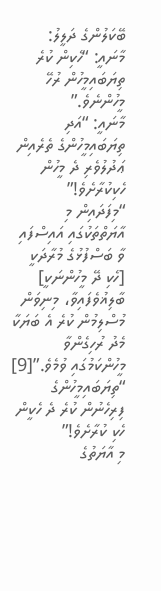ބޭކަލުންގެ ދަލީލު:
މާނައީ: “ހެކިން ކުރެ ތިޔަބައިމީހުން ރުހޭ މީހުންނެވެ.”
މާނައީ: “އަދި ތިޔަބައިމީހުންގެ ތެރެއިން ޢަދުލުވެރި ދެ މީހުން ހެކިކުރާށެވެ!”
“މިފަދައިން މި އާޔަތްތަކުގައި އައިސްފައި ވާ ބަސްފުޅުގެ މުރާދަކީ [ހެކި ދޭ މީހުންނަކީ] ބާލިޣުވެފައިވާ، މިނިވަން މުސްލިމުން ކުރެ އެ ބަޔަކާ މެދު ރުހިގެންވާ މީހުންކަމުގައި ވުމެވެ.”[9]
“ތިޔަބައިމީހުންގެ ފިރިހެނުން ކުރެ ދެ ހެކީން ހެކި ކުރާށެވެ!”
މި އާޔަތުގެ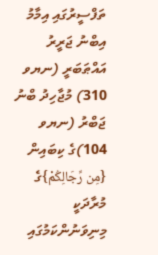ތަފްސީރުގައި އިމާމު އިބްނު ޖަރީރު އައްޠަބަރީ (ނޔވ 310) މުޖާހިދު ބްނު ޖަބްރު (ނޔވ 104)ގެ ކިބައިން {مِن رِّجَالِكُمْ}ގެ މުރާދަކީ މިނިވަނުންކަމުގައި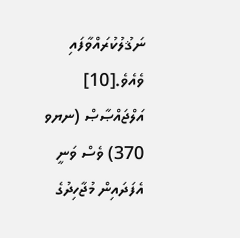ނަޤުލުކުރައްވާފައި ވެއެވެ.[10]
އަލްޖައްޞާޞް (ނޔވ 370) ވެސް ވަނީ އެފަދައިން މުޖާހިދުގެ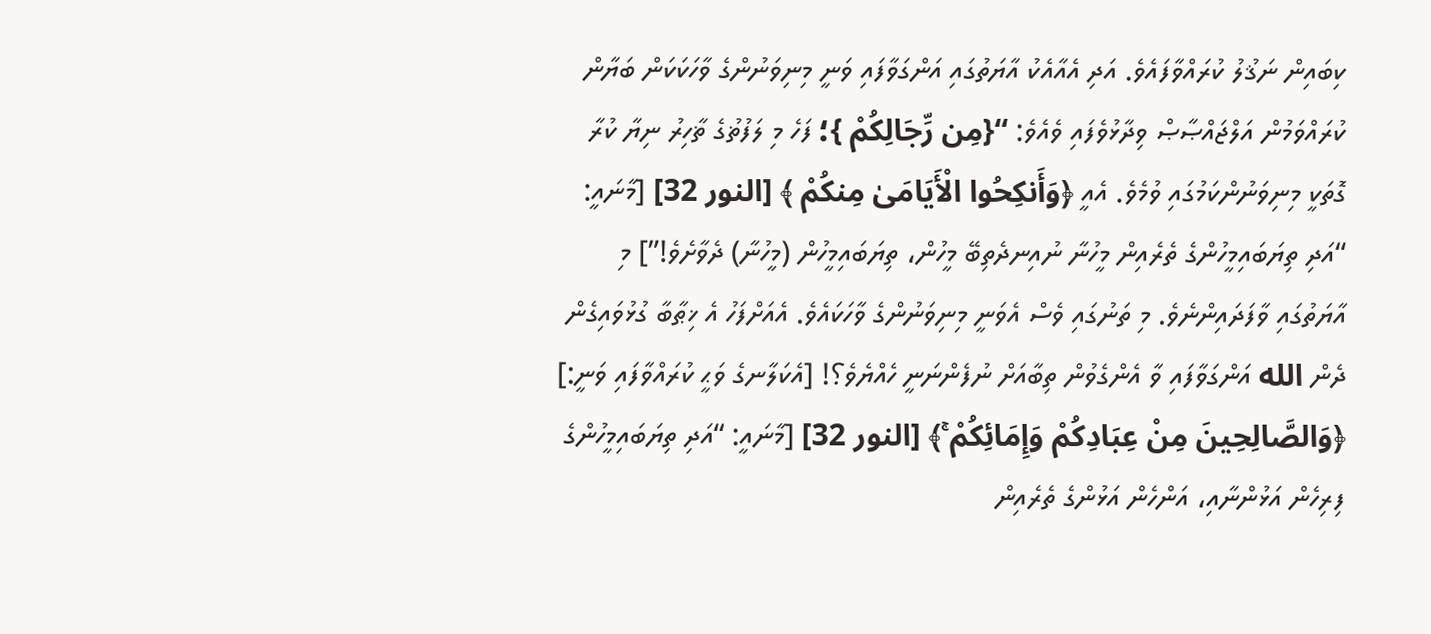ކިބައިން ނަޤުލު ކުރައްވާފައެވެ. އަދި އެއާއެކު އާޔަތުގައި އަންގަވާފައި ވަނީ މިނިވަނުންގެ ވާހަކަކަން ބަޔާން ކުރައްވަމުން އަލްޖައްޞާޞް ވިދާޅުވެފައި ވެއެވެ: “{مِن رِّجَالِكُمْ }؛ ފަހެ މި ލަފުޡުގެ ޡާހިރު ނިޔާ ކުރާ ގޮތަކީ މިނިވަނުންކަމުގައި ވުމެވެ. އެއީ ﴿وَأَنكِحُوا الْأَيَامَىٰ مِنكُمْ ﴾ [النور 32] [މާނައީ: “އަދި ތިޔަބައިމީހުންގެ ތެރެއިން މީހުނާ ނުއިނދެތިބޭ މީހުން، ތިޔަބައިމީހުން (މީހުނާ) ދެވާށެވެ!”] މި އާޔަތުގައި ވާފަދައިންނެވެ. މި ތަނުގައި ވެސް އެވަނީ މިނިވަނުންގެ ވާހަކައެވެ. އެއަށްފަހު އެ ޚިޠާބާ ގުޅުވައިގެން ދެން الله އަންގަވާފައި ވާ އެންގެވުން ތިބާއަށް ނުފެންނަނީ ހެއްޔެވެ؟! [އެކަލާނގެ ވަޙީ ކުރައްވާފައި ވަނީ:] ﴿وَالصَّالِحِينَ مِنْ عِبَادِكُمْ وَإِمَائِكُمْ ۚ﴾ [النور 32] [މާނައީ: “އަދި ތިޔަބައިމީހުންގެ ފިރިހެން އަޅުންނާއި، އަންހެން އަޅުންގެ ތެރެއިން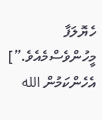ހެޔޮލަފާ މީހުންވެސްމެއެވެ.”] އެހެންކަމުން الله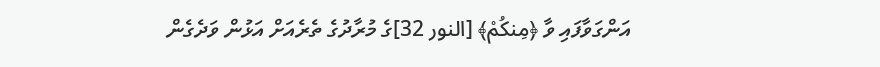އަންގަވާފައި ވާ ﴿مِنكُمْ﴾ [النور 32]ގެ މުރާދުގެ ތެރެއަށް އަޅުން ވަދެގެން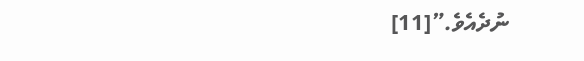ނުދެއެވެ.”[11]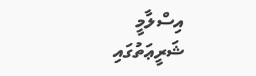އިސްލާމީ ޝަރީޢަތުގައި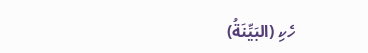ހެކި (البَيِّنَةُ)